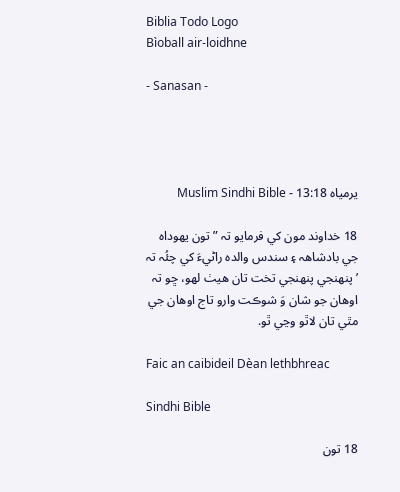Biblia Todo Logo
Bìoball air-loidhne

- Sanasan -




يرمياہ 13:18 - Muslim Sindhi Bible

18 خداوند مون کي فرمايو تہ ”تون يهوداہ جي بادشاهہ ۽ سندس والدہ راڻيءَ کي چئُہ تہ ’پنهنجي پنهنجي تخت تان هيٺ لهو، ڇو تہ اوهان جو شان وَ شوڪت وارو تاج اوهان جي مٿي تان لاٿو وڃي ٿو.

Faic an caibideil Dèan lethbhreac

Sindhi Bible

18 تون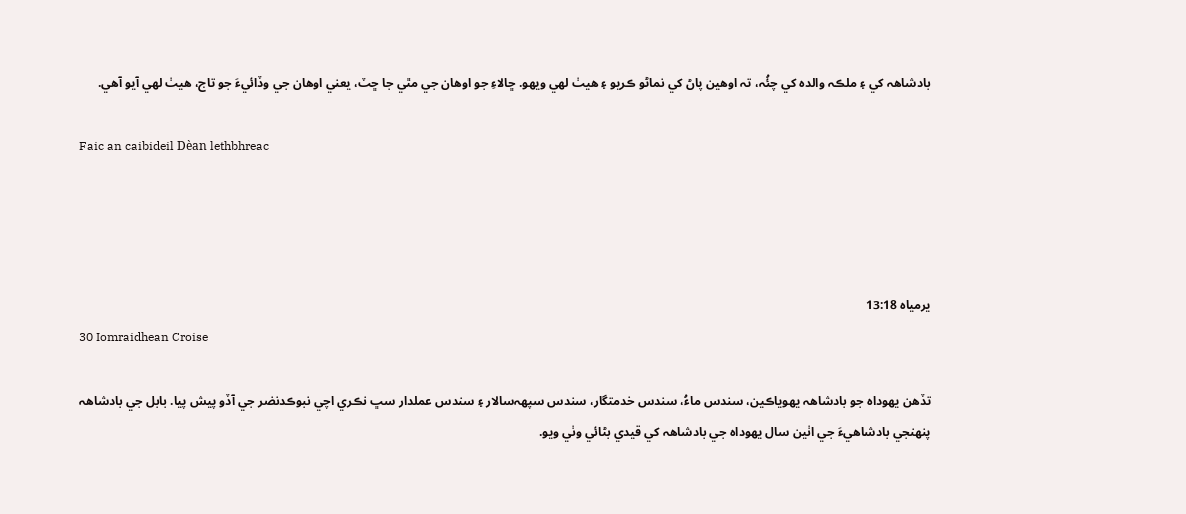بادشاهہ کي ۽ ملڪہ والدہ کي چئُہ، تہ اوهين پاڻ کي نماڻو ڪريو ۽ هيٺ لهي ويهو. ڇالاءِ جو اوهان جي مٿي جا ڇٽ، يعني اوهان جي وڏائيءَ جو تاج، هيٺ لهي آيو آهي.

Faic an caibideil Dèan lethbhreac




يرمياہ 13:18
30 Iomraidhean Croise

تڏهن يهوداہ جو بادشاهہ يهوياڪين، سندس ماءُ، سندس خدمتگار، سندس سپهہ‌سالار ۽ سندس عملدار سڀ نڪري اچي نبوڪدنضر جي آڏو پيش پيا. بابل جي بادشاهہ پنهنجي بادشاهيءَ جي اٺين سال يهوداہ جي بادشاهہ کي قيدي بڻائي وٺي ويو.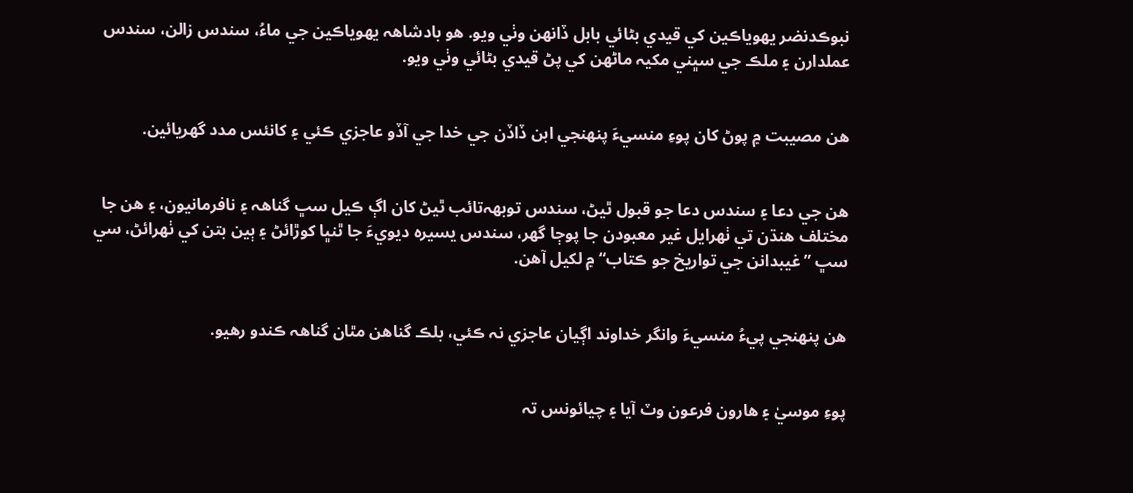نبوڪدنضر يهوياڪين کي قيدي بڻائي بابل ڏانهن وٺي ويو. هو بادشاهہ يهوياڪين جي ماءُ، سندس زالن، سندس عملدارن ۽ ملڪ جي سڀني مکيہ ماڻهن کي پڻ قيدي بڻائي وٺي ويو.


هن مصيبت ۾ پوڻ کان پوءِ منسيءَ پنهنجي ابن ڏاڏن جي خدا جي آڏو عاجزي ڪئي ۽ کانئس مدد گھريائين.


هن جي دعا ۽ سندس دعا جو قبول ٿيڻ، سندس توبهہ‌تائب ٿيڻ کان اڳ ڪيل سڀ گناهہ ۽ نافرمانيون، ۽ هن جا مختلف هنڌن تي ٺهرايل غير معبودن جا پوڄا گھر، سندس يسيرہ ديويءَ جا ٿنڀا کوڙائڻ ۽ ٻين بتن کي ٺهرائڻ، سي سڀ ”غيبدانن جي تواريخ جو ڪتاب“ ۾ لکيل آهن.


هن پنهنجي پيءُ منسيءَ وانگر خداوند اڳيان عاجزي نہ ڪئي، بلڪ گناهن مٿان گناهہ ڪندو رهيو.


پوءِ موسيٰ ۽ هارون فرعون وٽ آيا ۽ چيائونس تہ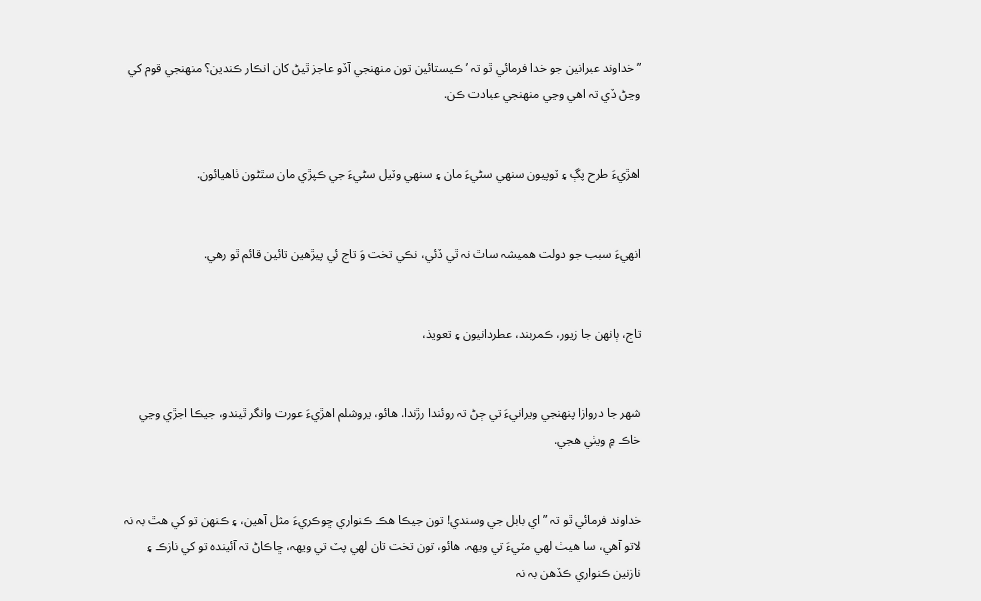”خداوند عبرانين جو خدا فرمائي ٿو تہ ’ڪيستائين تون منهنجي آڏو عاجز ٿيڻ کان انڪار ڪندين؟ منهنجي قوم کي وڃڻ ڏي تہ اهي وڃي منهنجي عبادت ڪن.


اهڙيءَ طرح پڳ ۽ ٽوپيون سنهي سڻيءَ مان ۽ سنهي وٽيل سڻيءَ جي ڪپڙي مان سٿڻون ٺاهيائون.


انهيءَ سبب جو دولت هميشہ ساٿ نہ ٿي ڏئي، نڪي تخت وَ تاج ئي پيڙهين تائين قائم ٿو رهي.


تاج، ٻانهن جا زيور، ڪمربند، عطردانيون ۽ تعويذ،


شهر جا دروازا پنهنجي ويرانيءَ تي ڄڻ تہ روئندا رڙندا. هائو، يروشلم اهڙيءَ عورت وانگر ٿيندو، جيڪا اجڙي وڃي خاڪ ۾ ويٺي هجي.


خداوند فرمائي ٿو تہ ”اي بابل جي وسندي! تون جيڪا هڪ ڪنواري ڇوڪريءَ مثل آهين، ۽ ڪنهن تو کي هٿ بہ نہ لاتو آهي، سا هيٺ لهي مٽيءَ تي ويهہ. هائو، تون تخت تان لهي پٽ تي ويهہ، ڇاڪاڻ تہ آئيندہ تو کي نازڪ ۽ نازنين ڪنواري ڪڏهن بہ نہ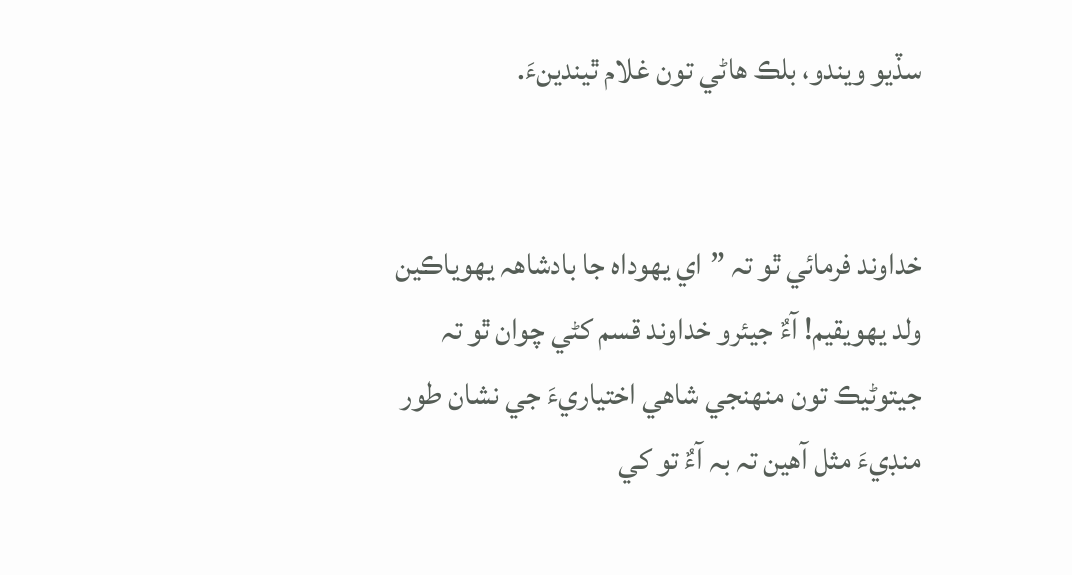سڏيو ويندو، بلڪ هاڻي تون غلام ٿيندينءَ.


خداوند فرمائي ٿو تہ ”اي يهوداہ جا بادشاهہ يهوياڪين ولد يهويقيم! آءٌ جيئرو خداوند قسم کڻي چوان ٿو تہ جيتوڻيڪ تون منهنجي شاهي اختياريءَ جي نشان طور منڊيءَ مثل آهين تہ بہ آءٌ تو کي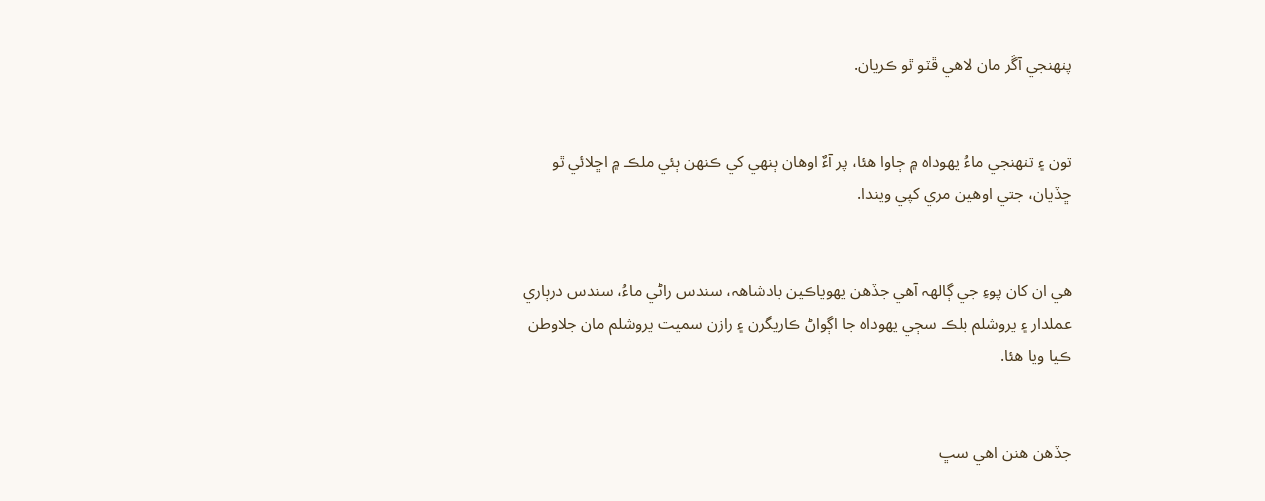پنهنجي آڱر مان لاهي ڦٽو ٿو ڪريان.


تون ۽ تنهنجي ماءُ يهوداہ ۾ ڄاوا هئا، پر آءٌ اوهان ٻنهي کي ڪنهن ٻئي ملڪ ۾ اڇلائي ٿو ڇڏيان، جتي اوهين مري کپي ويندا.


هي ان کان پوءِ جي ڳالهہ آهي جڏهن يهوياڪين بادشاهہ، سندس راڻي ماءُ، سندس درٻاري عملدار ۽ يروشلم بلڪ سڄي يهوداہ جا اڳواڻ ڪاريگرن ۽ رازن سميت يروشلم مان جلاوطن ڪيا ويا هئا.


جڏهن هنن اهي سڀ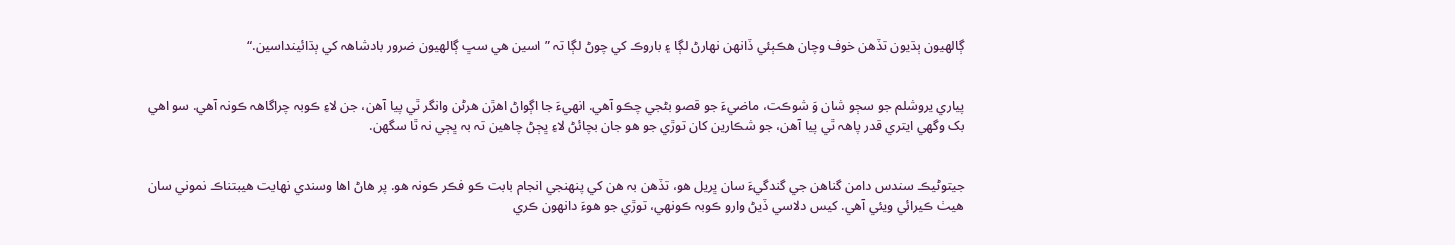ڳالهيون ٻڌيون تڏهن خوف وچان هڪٻئي ڏانهن نهارڻ لڳا ۽ باروڪ کي چوڻ لڳا تہ ”اسين هي سڀ ڳالهيون ضرور بادشاهہ کي ٻڌائينداسين.“


پياري يروشلم جو سڄو شان وَ شوڪت، ماضيءَ جو قصو بڻجي چڪو آهي. انهيءَ جا اڳواڻ اهڙن هرڻن وانگر ٿي پيا آهن، جن لاءِ ڪوبہ چراگاهہ ڪونہ آهي. سو اهي بک وگھي ايتري قدر پاهہ ٿي پيا آهن، جو شڪارين کان توڙي جو هو جان بچائڻ لاءِ ڀڄڻ چاهين تہ بہ ڀڄي نہ ٿا سگھن.


جيتوڻيڪ سندس دامن گناهن جي گندگيءَ سان ڀريل هو، تڏهن بہ هن کي پنهنجي انجام بابت ڪو فڪر ڪونہ هو. پر هاڻ اها وسندي نهايت هيبتناڪ نموني سان هيٺ ڪيرائي ويئي آهي. کيس دلاسي ڏيڻ وارو ڪوبہ ڪونهي، توڙي جو هوءَ دانهون ڪري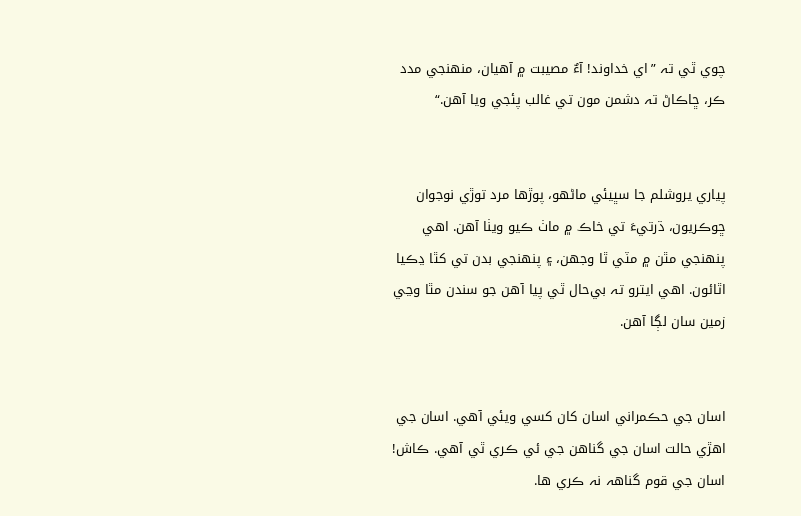چوي ٿي تہ ”اي خداوند! آءٌ مصيبت ۾ آهيان، منهنجي مدد ڪر، ڇاڪاڻ تہ دشمن مون تي غالب پئجي ويا آهن.“


پياري يروشلم جا سڀيئي ماڻهو، پوڙها مرد توڙي نوجوان ڇوڪريون، ڌرتيءَ تي خاڪ ۾ ماٺ ڪيو ويٺا آهن. اهي پنهنجي مٿن ۾ مٽي ٿا وجھن، ۽ پنهنجي بدن تي کٿا ڍڪيا اٿائون. اهي ايترو تہ بي‌حال ٿي پيا آهن جو سندن مٿا وڃي زمين سان لڳا آهن.


اسان جي حڪمراني اسان کان کسي ويئي آهي. اسان جي اهڙي حالت اسان جي گناهن جي ئي ڪري ٿي آهي. ڪاش! اسان جي قوم گناهہ نہ ڪري ها.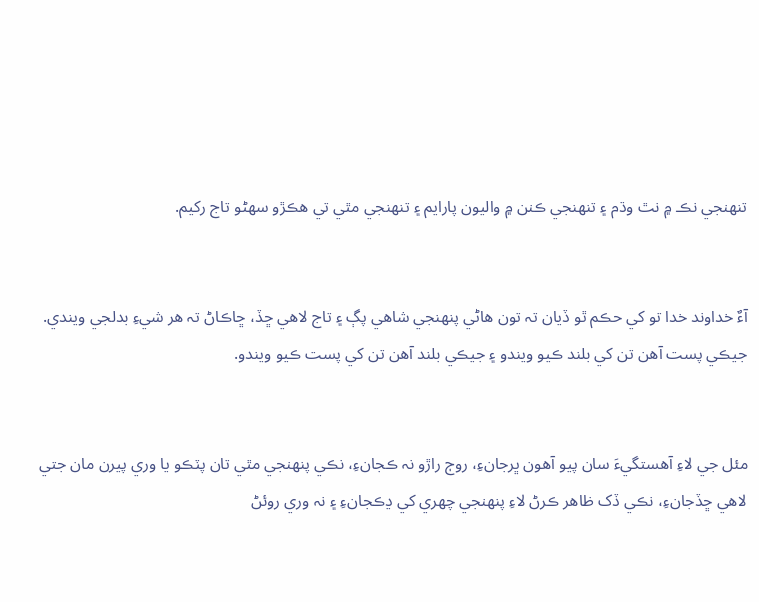تنهنجي نڪ ۾ نٿ وڌم ۽ تنهنجي ڪنن ۾ واليون پارايم ۽ تنهنجي مٿي تي هڪڙو سهڻو تاج رکيم.


آءٌ خداوند خدا تو کي حڪم ٿو ڏيان تہ تون هاڻي پنهنجي شاهي پڳ ۽ تاج لاهي ڇڏ، ڇاڪاڻ تہ هر شيءِ بدلجي ويندي. جيڪي پست آهن تن کي بلند ڪيو ويندو ۽ جيڪي بلند آهن تن کي پست ڪيو ويندو.


مئل جي لاءِ آهستگيءَ سان پيو آهون ڀرجانءِ، روڄ راڙو نہ ڪجانءِ، نڪي پنهنجي مٿي تان پٽڪو يا وري پيرن مان جتي لاهي ڇڏجانءِ، نڪي ڏک ظاهر ڪرڻ لاءِ پنهنجي چهري کي ڍڪجانءِ ۽ نہ وري روئڻ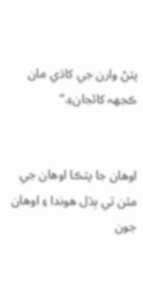پٽڻ وارن جي کاڌي مان ڪجھہ کائجانءِ.“


اوهان جا پٽڪا اوهان جي مٿن تي ٻڌل هوندا ۽ اوهان جون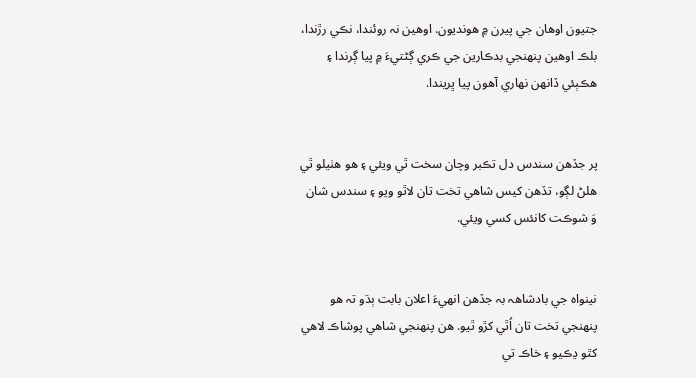جتيون اوهان جي پيرن ۾ هونديون. اوهين نہ روئندا، نڪي رڙندا، بلڪ اوهين پنهنجي بدڪارين جي ڪري ڳڻتيءَ ۾ پيا ڳرندا ۽ هڪٻئي ڏانهن نهاري آهون پيا ڀريندا.


پر جڏهن سندس دل تڪبر وچان سخت ٿي ويئي ۽ هو هٺيلو ٿي هلڻ لڳو، تڏهن کيس شاهي تخت تان لاٿو ويو ۽ سندس شان وَ شوڪت کانئس کسي ويئي.


نينواہ جي بادشاهہ بہ جڏهن انهيءَ اعلان بابت ٻڌو تہ هو پنهنجي تخت تان اُٿي کڙو ٿيو. هن پنهنجي شاهي پوشاڪ لاهي کٿو ڍڪيو ۽ خاڪ تي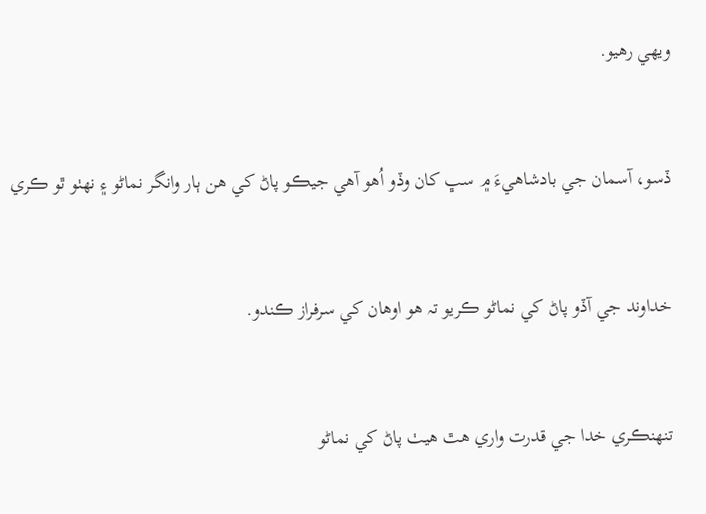ويهي رهيو.


ڏسو، آسمان جي بادشاهيءَ ۾ سڀ کان وڏو اُهو آهي جيڪو پاڻ کي هن ٻار وانگر نماڻو ۽ نهٺو ٿو ڪري


خداوند جي آڏو پاڻ کي نماڻو ڪريو تہ هو اوهان کي سرفراز ڪندو.


تنهنڪري خدا جي قدرت واري هٿ هيٺ پاڻ کي نماڻو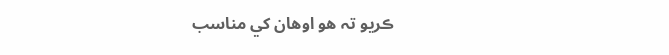ڪريو تہ هو اوهان کي مناسب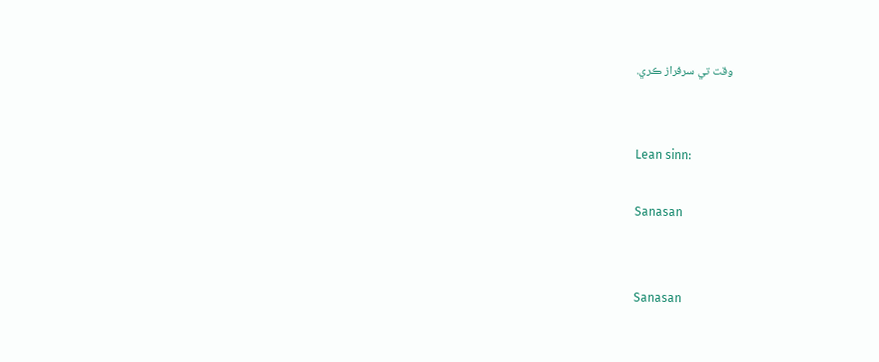وقت تي سرفراز ڪري.


Lean sinn:

Sanasan


Sanasan